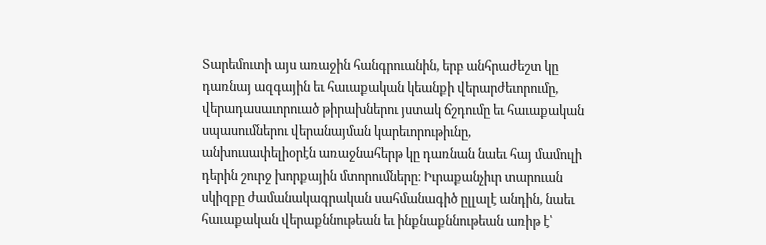Տարեմուտի այս առաջին հանգրուանին, երբ անհրաժեշտ կը դառնայ ազգային եւ հաւաքական կեանքի վերարժեւորումը, վերադասաւորուած թիրախներու յստակ ճշդումը եւ հաւաքական սպասումներու վերանայման կարեւորութիւնը, անխուսափելիօրէն առաջնահերթ կը դառնան նաեւ հայ մամուլի դերին շուրջ խորքային մտորումները։ Իւրաքանչիւր տարուան սկիզբը ժամանակագրական սահմանագիծ ըլլալէ անդին, նաեւ հաւաքական վերաքննութեան եւ ինքնաքննութեան առիթ է՝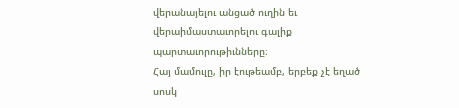վերանայելու անցած ուղին եւ վերաիմաստաւորելու գալիք պարտաւորութիւնները։
Հայ մամուլը, իր էութեամբ, երբեք չէ եղած սոսկ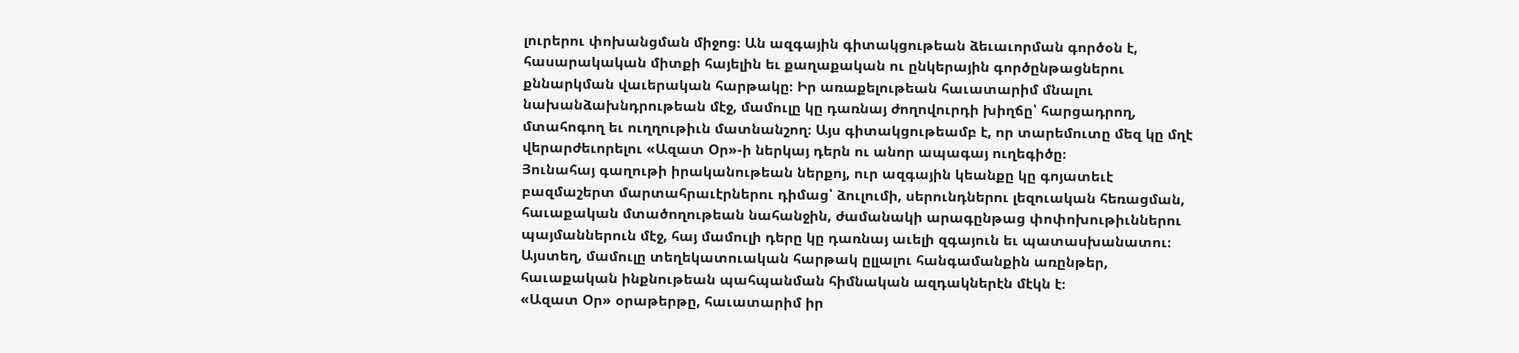լուրերու փոխանցման միջոց։ Ան ազգային գիտակցութեան ձեւաւորման գործօն է, հասարակական միտքի հայելին եւ քաղաքական ու ընկերային գործընթացներու քննարկման վաւերական հարթակը։ Իր առաքելութեան հաւատարիմ մնալու նախանձախնդրութեան մէջ, մամուլը կը դառնայ ժողովուրդի խիղճը՝ հարցադրող, մտահոգող եւ ուղղութիւն մատնանշող։ Այս գիտակցութեամբ է, որ տարեմուտը մեզ կը մղէ վերարժեւորելու «Ազատ Օր»-ի ներկայ դերն ու անոր ապագայ ուղեգիծը։
Յունահայ գաղութի իրականութեան ներքոյ, ուր ազգային կեանքը կը գոյատեւէ բազմաշերտ մարտահրաւէրներու դիմաց՝ ձուլումի, սերունդներու լեզուական հեռացման, հաւաքական մտածողութեան նահանջին, ժամանակի արագընթաց փոփոխութիւններու պայմաններուն մէջ, հայ մամուլի դերը կը դառնայ աւելի զգայուն եւ պատասխանատու։ Այստեղ, մամուլը տեղեկատուական հարթակ ըլլալու հանգամանքին առընթեր, հաւաքական ինքնութեան պահպանման հիմնական ազդակներէն մէկն է։
«Ազատ Օր» օրաթերթը, հաւատարիմ իր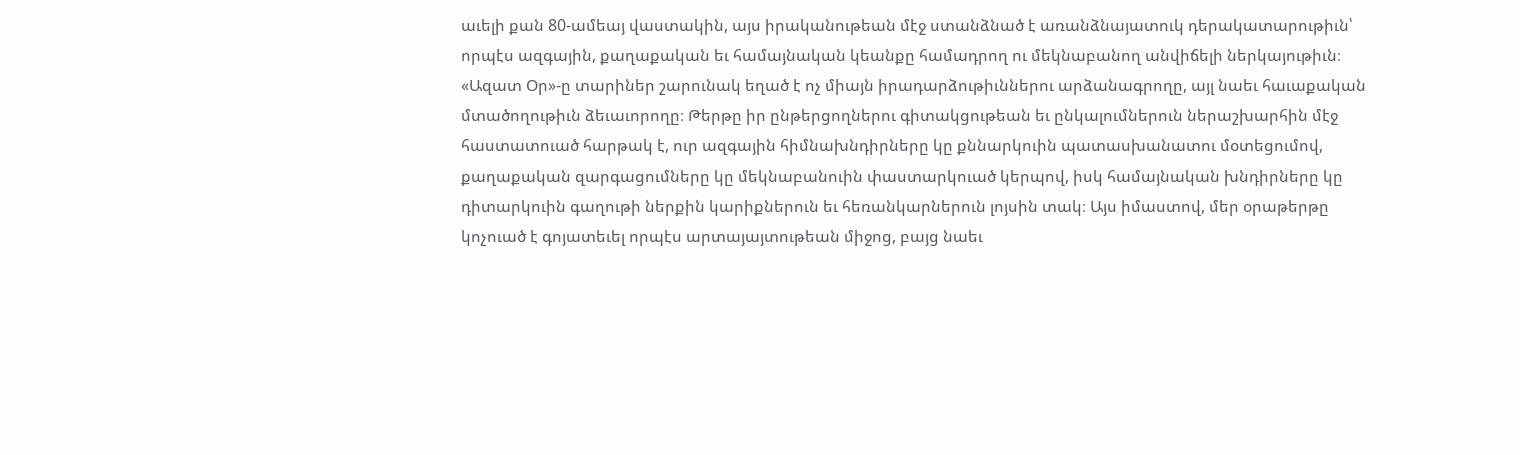աւելի քան 80-ամեայ վաստակին, այս իրականութեան մէջ ստանձնած է առանձնայատուկ դերակատարութիւն՝ որպէս ազգային, քաղաքական եւ համայնական կեանքը համադրող ու մեկնաբանող անվիճելի ներկայութիւն։
«Ազատ Օր»-ը տարիներ շարունակ եղած է ոչ միայն իրադարձութիւններու արձանագրողը, այլ նաեւ հաւաքական մտածողութիւն ձեւաւորողը։ Թերթը իր ընթերցողներու գիտակցութեան եւ ընկալումներուն ներաշխարհին մէջ հաստատուած հարթակ է, ուր ազգային հիմնախնդիրները կը քննարկուին պատասխանատու մօտեցումով, քաղաքական զարգացումները կը մեկնաբանուին փաստարկուած կերպով, իսկ համայնական խնդիրները կը դիտարկուին գաղութի ներքին կարիքներուն եւ հեռանկարներուն լոյսին տակ։ Այս իմաստով, մեր օրաթերթը կոչուած է գոյատեւել որպէս արտայայտութեան միջոց, բայց նաեւ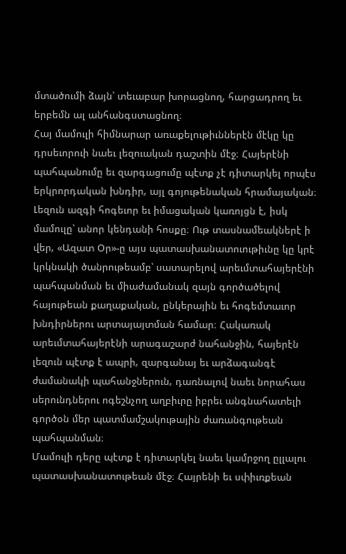մտածումի ձայն՝ տեւաբար խորացնող, հարցադրող եւ երբեմն ալ անհանգստացնող։
Հայ մամուլի հիմնարար առաքելութիւններէն մէկը կը դրսեւորուի նաեւ լեզուական դաշտին մէջ։ Հայերէնի պահպանումը եւ զարգացումը պէտք չէ դիտարկել որպէս երկրորդական խնդիր, այլ գոյութենական հրամայական։ Լեզուն ազգի հոգեւոր եւ իմացական կառոյցն է, իսկ մամուլը՝ անոր կենդանի հոսքը։ Ութ տասնամեակներէ ի վեր, «Ազատ Օր»-ը այս պատասխանատուութիւնը կը կրէ կրկնակի ծանրութեամբ՝ սատարելով արեւմտահայերէնի պահպանման եւ միաժամանակ զայն գործածելով հայութեան քաղաքական, ընկերային եւ հոգեմտաւոր խնդիրներու արտայայտման համար։ Հակառակ արեւմտահայերէնի արագաշարժ նահանջին, հայերէն լեզուն պէտք է ապրի, զարգանայ եւ արձագանգէ ժամանակի պահանջներուն, դառնալով նաեւ նորահաս սերունդներու ոգեշնչող աղբիւրը իբրեւ անգնահատելի գործօն մեր պատմամշակութային ժառանգութեան պահպանման։
Մամուլի դերը պէտք է դիտարկել նաեւ կամրջող ըլլալու պատասխանատութեան մէջ։ Հայրենի եւ սփիւռքեան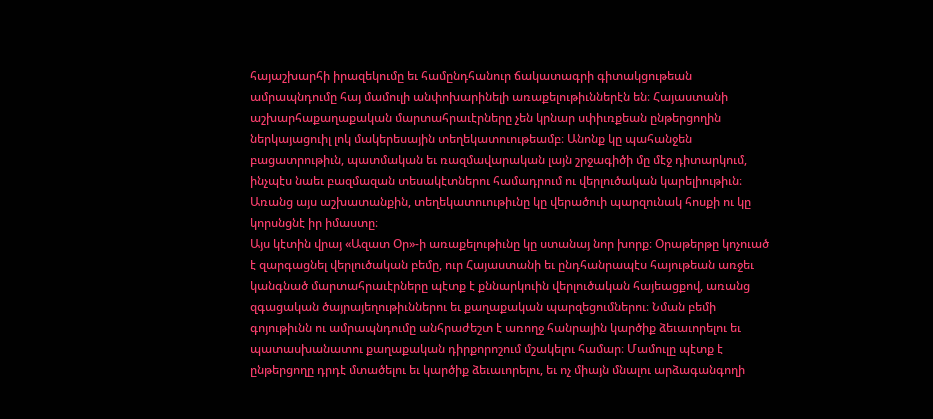հայաշխարհի իրազեկումը եւ համընդհանուր ճակատագրի գիտակցութեան ամրապնդումը հայ մամուլի անփոխարինելի առաքելութիւններէն են։ Հայաստանի աշխարհաքաղաքական մարտահրաւէրները չեն կրնար սփիւռքեան ընթերցողին ներկայացուիլ լոկ մակերեսային տեղեկատուութեամբ։ Անոնք կը պահանջեն բացատրութիւն, պատմական եւ ռազմավարական լայն շրջագիծի մը մէջ դիտարկում, ինչպէս նաեւ բազմազան տեսակէտներու համադրում ու վերլուծական կարելիութիւն։ Առանց այս աշխատանքին, տեղեկատուութիւնը կը վերածուի պարզունակ հոսքի ու կը կորսնցնէ իր իմաստը։
Այս կէտին վրայ «Ազատ Օր»-ի առաքելութիւնը կը ստանայ նոր խորք։ Օրաթերթը կոչուած է զարգացնել վերլուծական բեմը, ուր Հայաստանի եւ ընդհանրապէս հայութեան առջեւ կանգնած մարտահրաւէրները պէտք է քննարկուին վերլուծական հայեացքով, առանց զգացական ծայրայեղութիւններու եւ քաղաքական պարզեցումներու։ Նման բեմի գոյութիւնն ու ամրապնդումը անհրաժեշտ է առողջ հանրային կարծիք ձեւաւորելու եւ պատասխանատու քաղաքական դիրքորոշում մշակելու համար։ Մամուլը պէտք է ընթերցողը դրդէ մտածելու եւ կարծիք ձեւաւորելու, եւ ոչ միայն մնալու արձագանգողի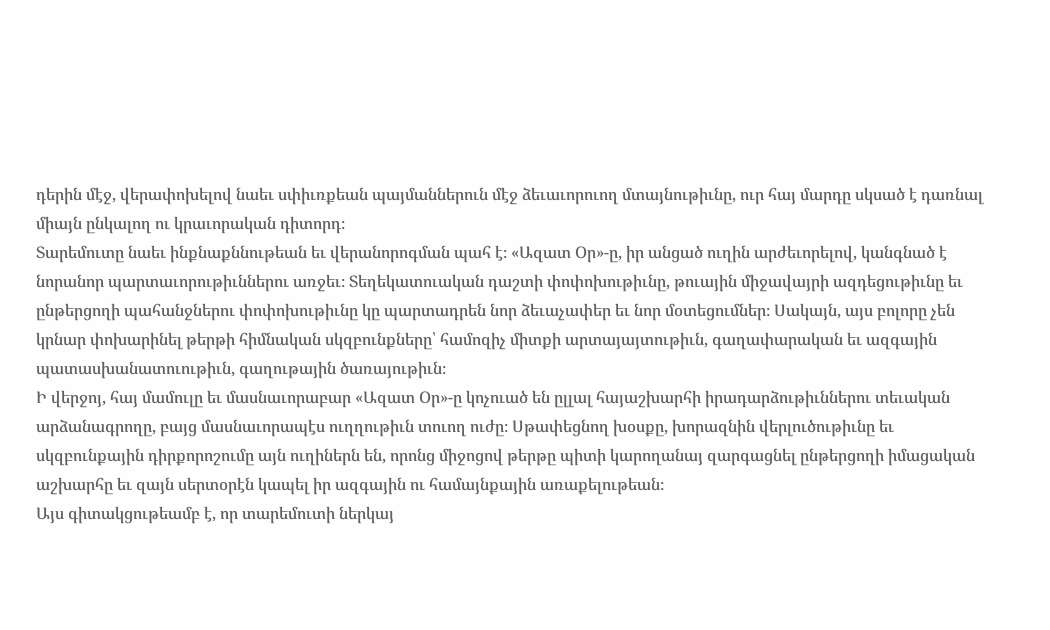դերին մէջ, վերափոխելով նաեւ սփիւռքեան պայմաններուն մէջ ձեւաւորուող մտայնութիւնը, ուր հայ մարդը սկսած է դառնալ միայն ընկալող ու կրաւորական դիտորդ։
Տարեմուտը նաեւ ինքնաքննութեան եւ վերանորոգման պահ է։ «Ազատ Օր»-ը, իր անցած ուղին արժեւորելով, կանգնած է նորանոր պարտաւորութիւններու առջեւ։ Տեղեկատուական դաշտի փոփոխութիւնը, թուային միջավայրի ազդեցութիւնը եւ ընթերցողի պահանջներու փոփոխութիւնը կը պարտադրեն նոր ձեւաչափեր եւ նոր մօտեցումներ։ Սակայն, այս բոլորը չեն կրնար փոխարինել թերթի հիմնական սկզբունքները՝ համոզիչ միտքի արտայայտութիւն, գաղափարական եւ ազգային պատասխանատուութիւն, գաղութային ծառայութիւն։
Ի վերջոյ, հայ մամուլը եւ մասնաւորաբար «Ազատ Օր»-ը կոչուած են ըլլալ հայաշխարհի իրադարձութիւններու տեւական արձանագրողը, բայց մասնաւորապէս ուղղութիւն տուող ուժը։ Սթափեցնող խօսքը, խորազնին վերլուծութիւնը եւ սկզբունքային դիրքորոշումը այն ուղիներն են, որոնց միջոցով թերթը պիտի կարողանայ զարգացնել ընթերցողի իմացական աշխարհը եւ զայն սերտօրէն կապել իր ազգային ու համայնքային առաքելութեան։
Այս գիտակցութեամբ է, որ տարեմուտի ներկայ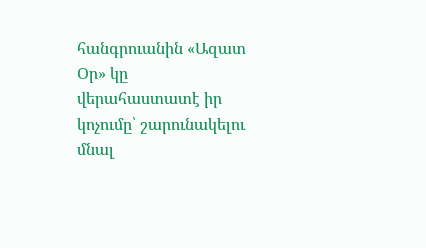հանգրուանին «Ազատ Օր» կը վերահաստատէ իր կոչումը՝ շարունակելու մնալ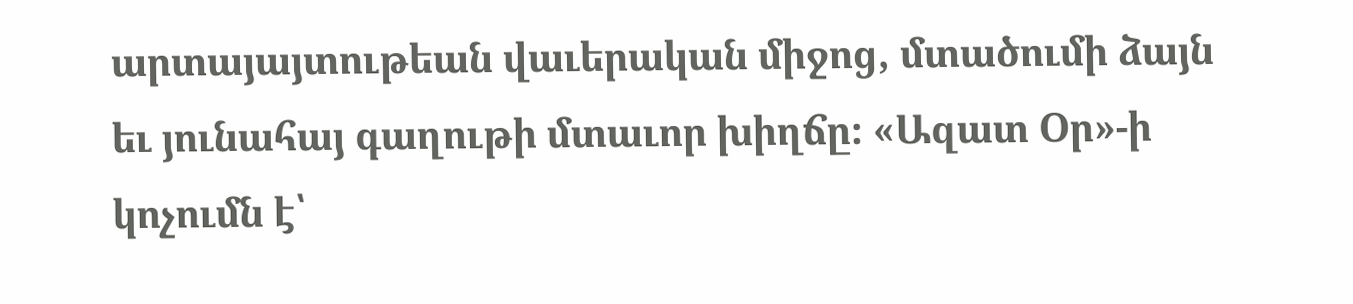արտայայտութեան վաւերական միջոց, մտածումի ձայն եւ յունահայ գաղութի մտաւոր խիղճը։ «Ազատ Օր»-ի կոչումն է՝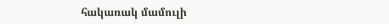հակառակ մամուլի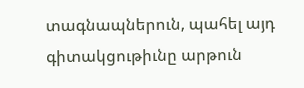տագնապներուն, պահել այդ գիտակցութիւնը արթուն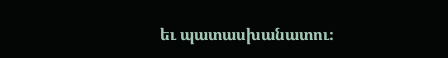եւ պատասխանատու։